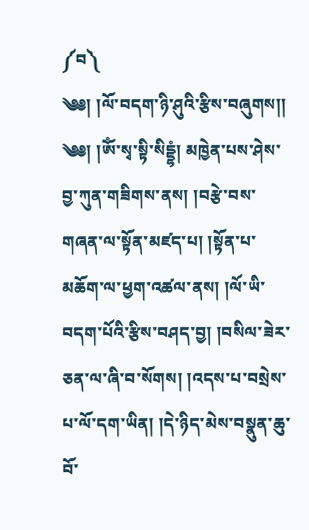༼བ༽
༄༅། །ལོ་བདག་ཉི་ཤུའི་རྩིས་བཞུགས།།
༄༅། །ཨོཾ་སྭ་སྟི་སིདྡྷཾ། མཁྱེན་པས་ཤེས་བྱ་ཀུན་གཟིགས་ནས། །བརྩེ་བས་གཞན་ལ་སྟོན་མཛད་པ། །སྟོན་པ་མཆོག་ལ་ཕྱག་འཚལ་ནས། །ལོ་ཡི་བདག་པོའི་རྩིས་བཤད་བྱ། །བསིལ་ཟེར་ཅན་ལ་ཞི་བ་སོགས། །འདས་པ་བསྲེས་པ་ལོ་དག་ཡིན། །དེ་ཉིད་མེས་བསྣུན་ཆུ་བོ་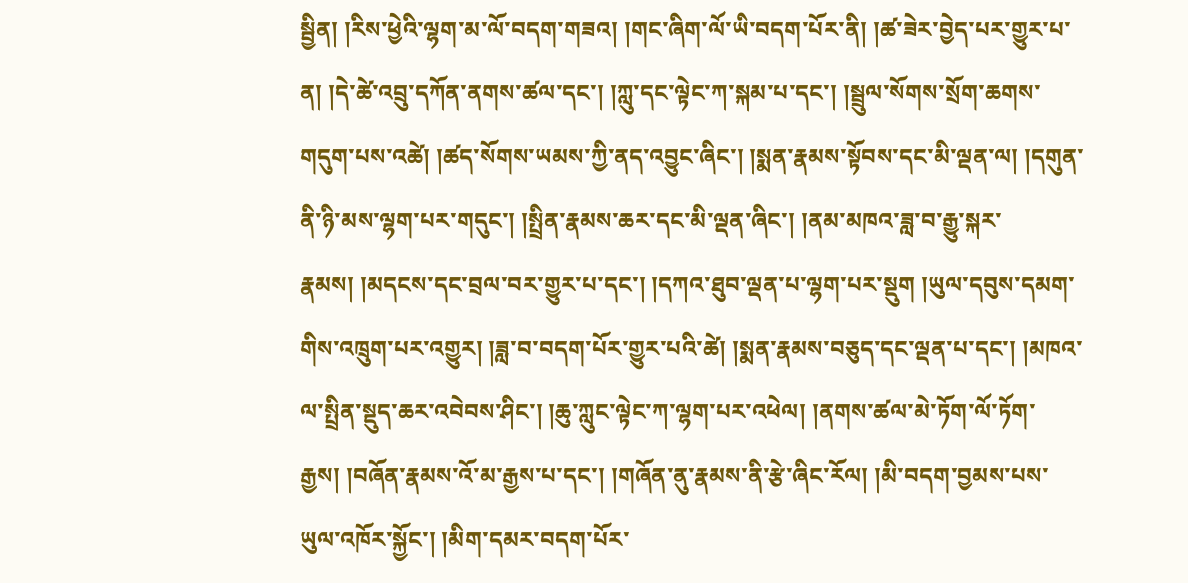སྦྱིན། །རིས་ཕྱེའི་ལྷག་མ་ལོ་བདག་གཟའ། །གང་ཞིག་ལོ་ཡི་བདག་པོར་ནི། །ཚ་ཟེར་བྱེད་པར་གྱུར་པ་ན། །དེ་ཚེ་འབྲུ་དཀོན་ནགས་ཚལ་དང་། །ཀླུ་དང་ལྟེང་ཀ་སྐམ་པ་དང་། །སྦྲུལ་སོགས་སྲོག་ཆགས་གདུག་པས་འཚེ། །ཚད་སོགས་ཡམས་ཀྱི་ནད་འབྱུང་ཞིང་། །སྨན་རྣམས་སྟོབས་དང་མི་ལྡན་ལ། །དགུན་ནི་ཉི་མས་ལྷག་པར་གདུང་། །སྤྲིན་རྣམས་ཆར་དང་མི་ལྡན་ཞིང་། །ནམ་མཁའ་ཟླ་བ་རྒྱུ་སྐར་རྣམས། །མདངས་དང་བྲལ་བར་གྱུར་པ་དང་། །དཀའ་ཐུབ་ལྡན་པ་ལྷག་པར་སྡུག །ཡུལ་དབུས་དམག་གིས་འཁྲུག་པར་འགྱུར། །ཟླ་བ་བདག་པོར་གྱུར་པའི་ཚེ། །སྨན་རྣམས་བཅུད་དང་ལྡན་པ་དང་། །མཁའ་ལ་སྤྲིན་སྡུད་ཆར་འབེབས་ཤིང་། །ཆུ་ཀླུང་ལྟེང་ཀ་ལྷག་པར་འཕེལ། །ནགས་ཚལ་མེ་ཏོག་ལོ་ཏོག་རྒྱས། །བཞོན་རྣམས་འོ་མ་རྒྱས་པ་དང་། །གཞོན་ནུ་རྣམས་ནི་རྩེ་ཞིང་རོལ། །མི་བདག་བྱམས་པས་ཡུལ་འཁོར་སྐྱོང་། །མིག་དམར་བདག་པོར་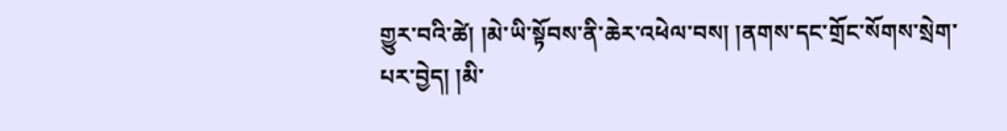གྱུར་བའི་ཚེ། །མེ་ཡི་སྟོབས་ནི་ཆེར་འཕེལ་བས། །ནགས་དང་གྲོང་སོགས་སྲེག་པར་བྱེད། །མི་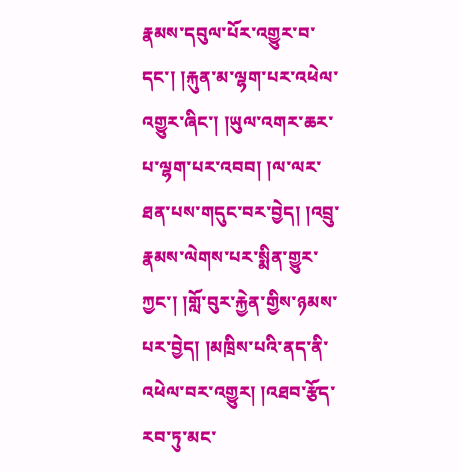རྣམས་དབུལ་པོར་འགྱུར་བ་དང་། །རྐུན་མ་ལྷག་པར་འཕེལ་འགྱུར་ཞིང་། །ཡུལ་འགར་ཆར་པ་ལྷག་པར་འབབ། །ལ་ལར་ཐན་པས་གདུང་བར་བྱེད། །འབྲུ་རྣམས་ལེགས་པར་སྨིན་གྱུར་ཀྱང་། །གློ་བུར་རྐྱེན་གྱིས་ཉམས་པར་བྱེད། །མཁྲིས་པའི་ནད་ནི་འཕེལ་བར་འགྱུར། །འཐབ་རྩོད་རབ་ཏུ་མང་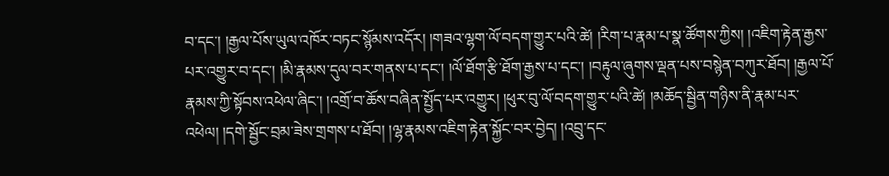བ་དང་། །རྒྱལ་པོས་ཡུལ་འཁོར་བཏང་སྙོམས་འདོར། །གཟའ་ལྷག་ལོ་བདག་གྱུར་པའི་ཚེ། །རིག་པ་རྣམ་པ་སྣ་ཚོགས་ཀྱིས། །འཇིག་རྟེན་རྒྱས་པར་འགྱུར་བ་དང་། །མི་རྣམས་དུལ་བར་གནས་པ་དང་། །ལོ་ཐོག་རྩི་ཐོག་རྒྱས་པ་དང་། །བརྟུལ་ཞུགས་ལྡན་པས་བསྙེན་བཀུར་ཐོབ། །རྒྱལ་པོ་རྣམས་ཀྱི་སྟོབས་འཕེལ་ཞིང་། །འགྲོ་བ་ཆོས་བཞིན་སྤྱོད་པར་འགྱུར། །ཕུར་བུ་ལོ་བདག་གྱུར་པའི་ཚེ། །མཆོད་སྦྱིན་གཉིས་ནི་རྣམ་པར་འཕེལ། །དགེ་སྦྱོང་བྲམ་ཟེས་གྲགས་པ་ཐོབ། །ལྷ་རྣམས་འཇིག་རྟེན་སྐྱོང་བར་བྱེད། །འབྲུ་དང་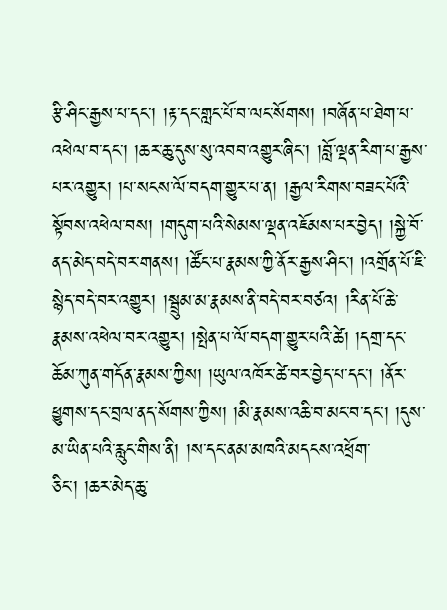རྩི་ཤིང་རྒྱས་པ་དང་། །རྟ་དང་གླང་པོ་བ་ལང་སོགས། །བཞོན་པ་ཐེག་པ་འཕེལ་བ་དང་། །ཆར་ཆུ་དུས་སུ་འབབ་འགྱུར་ཞིང་། །བློ་ལྡན་རིག་པ་རྒྱས་པར་འགྱུར། །པ་སངས་ལོ་བདག་གྱུར་པ་ན། །རྒྱལ་རིགས་བཟང་པོའི་སྟོབས་འཕེལ་བས། །གདུག་པའི་སེམས་ལྡན་འཇོམས་པར་བྱེད། །སྐྱེ་བོ་ནད་མེད་བདེ་བར་གནས། །ཚོང་པ་རྣམས་ཀྱི་ནོར་རྒྱས་ཤིང་། །འགྲོན་པོ་ཇི་སྙེད་བདེ་བར་འགྱུར། །སྦྲུམ་མ་རྣམས་ནི་བདེ་བར་བཙའ། །རིན་པོ་ཆེ་རྣམས་འཕེལ་བར་འགྱུར། །སྤེན་པ་ལོ་བདག་གྱུར་པའི་ཚེ། །དགྲ་དང་ཆོམ་ཀུན་གདོན་རྣམས་ཀྱིས། །ཡུལ་འཁོར་ཚེ་བར་བྱེད་པ་དང་། །ནོར་ཕྱུགས་དང་བྲལ་ནད་སོགས་ཀྱིས། །མི་རྣམས་འཆི་བ་མང་བ་དང་། །དུས་མ་ཡིན་པའི་རླུང་གིས་ནི། །ས་དང་ནམ་མཁའི་མདངས་འཕྲོག་ཅིང་། །ཆར་མེད་ཆུ་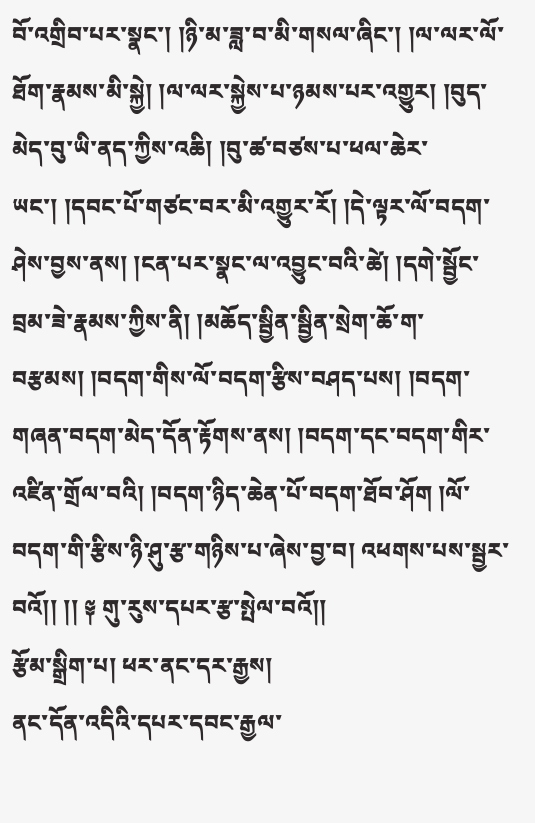བོ་འགྲིབ་པར་སྣང་། །ཉི་མ་ཟླ་བ་མི་གསལ་ཞིང་། །ལ་ལར་ལོ་ཐོག་རྣམས་མི་སྐྱེ། །ལ་ལར་སྐྱེས་པ་ཉམས་པར་འགྱུར། །བུད་མེད་བུ་ཡི་ནད་ཀྱིས་འཆི། །བུ་ཚ་བཙས་པ་ཕལ་ཆེར་ཡང་། །དབང་པོ་གཙང་བར་མི་འགྱུར་རོ། །དེ་ལྟར་ལོ་བདག་ཤེས་བྱས་ནས། །ངན་པར་སྣང་ལ་འབྱུང་བའི་ཚེ། །དགེ་སྦྱོང་བྲམ་ཟེ་རྣམས་ཀྱིས་ནི། །མཆོད་སྦྱིན་སྦྱིན་སྲེག་ཆོ་ག་བརྩམས། །བདག་གིས་ལོ་བདག་རྩིས་བཤད་པས། །བདག་གཞན་བདག་མེད་དོན་རྟོགས་ནས། །བདག་དང་བདག་གིར་འཛིན་གྲོལ་བའི། །བདག་ཉིད་ཆེན་པོ་བདག་ཐོབ་ཤོག །ལོ་བདག་གི་རྩིས་ཉི་ཤུ་རྩ་གཉིས་པ་ཞེས་བྱ་བ། འཕགས་པས་སྦྱར་བའོ།། །། ༈ གུ་རུས་དཔར་རྩ་སྤེལ་བའོ།།
རྩོམ་སྒྲིག་པ། ཕར་ནང་དར་རྒྱས།
ནང་དོན་འདིའི་དཔར་དབང་རྒྱལ་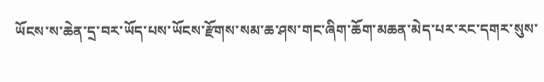ཡོངས་ས་ཆེན་དྲ་བར་ཡོད་པས་ཡོངས་རྫོགས་སམ་ཆ་ཤས་གང་ཞིག་ཆོག་མཆན་མེད་པར་རང་དགར་སུས་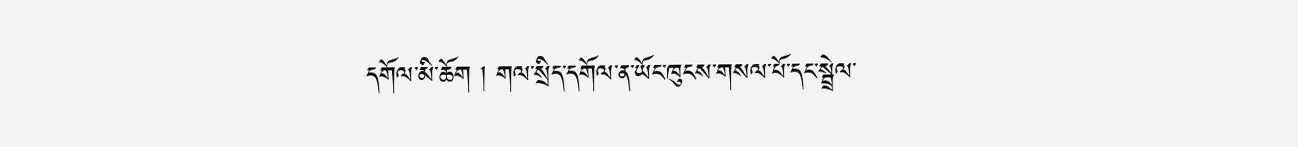དགོལ་མི་ཆོག ། གལ་སྲིད་དགོལ་ན་ཡོང་ཁུངས་གསལ་པོ་དང་སྦྲེལ་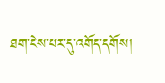ཐག་ངེས་པར་དུ་འགོད་དགོས།